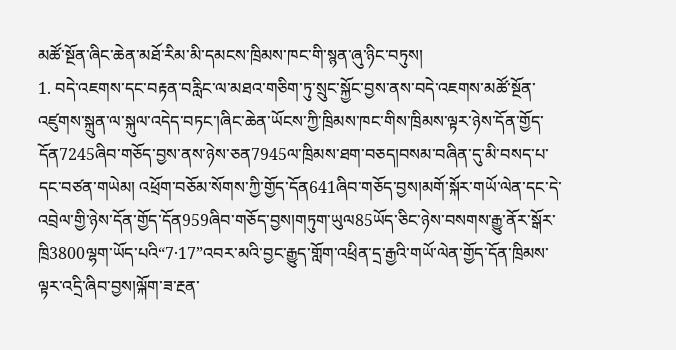མཚོ་སྔོན་ཞིང་ཆེན་མཐོ་རིམ་མི་དམངས་ཁྲིམས་ཁང་གི་སྙན་ཞུ་ཉིང་བཏུས།
1. བདེ་འཇགས་དང་བརྟན་བརླིང་ལ་མཐའ་གཅིག་ཏུ་སྲུང་སྐྱོང་བྱས་ནས་བདེ་འཇགས་མཚོ་སྔོན་འཛུགས་སྐྲུན་ལ་སྐུལ་འདེད་བཏང་།ཞིང་ཆེན་ཡོངས་ཀྱི་ཁྲིམས་ཁང་གིས་ཁྲིམས་ལྟར་ཉེས་དོན་གྱོད་དོན7245ཞིབ་གཅོད་བྱས་ནས་ཉེས་ཅན7945ལ་ཁྲིམས་ཐག་བཅད།བསམ་བཞིན་དུ་མི་བསད་པ་དང་བཙན་གཡེམ། འཕྲོག་བཅོམ་སོགས་ཀྱི་གྱོད་དོན641ཞིབ་གཅོད་བྱས།མགོ་སྐོར་གཡོ་ལེན་དང་དེ་འབྲེལ་གྱི་ཉེས་དོན་གྱོད་དོན959ཞིབ་གཅོད་བྱས།གཏུག་ཡུལ85ཡོད་ཅིང་ཉེས་བསགས་རྒྱུ་ནོར་སྒོར་ཁྲི3800ལྷག་ཡོད་པའི“7·17”འབར་མའི་བྱང་རྒྱུད་གློག་འཕྲིན་དྲ་རྒྱའི་གཡོ་ལེན་གྱོད་དོན་ཁྲིམས་ལྟར་འདྲི་ཞིབ་བྱས།ལྐོག་ཟ་རྔན་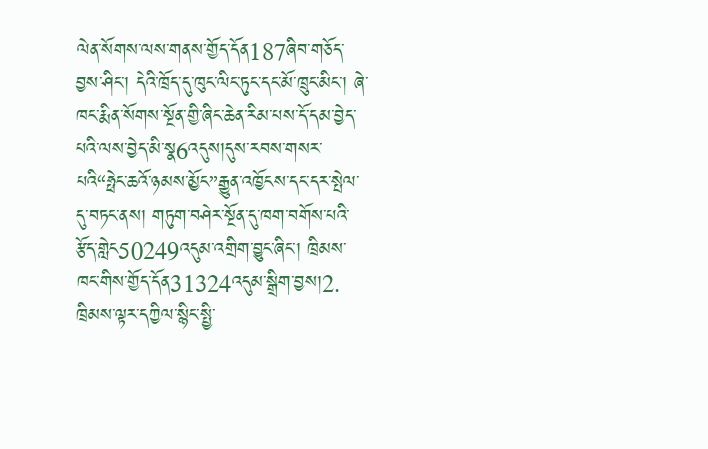ལེན་སོགས་ལས་གནས་གྱོད་དོན187ཞིབ་གཅོད་བྱས་ཤིང་། དེའི་ཁྲོད་དུ་ཁུང་ལིང་ཏུང་དང་མོ་ཁྲུང་མིང་། ཞེ་ཁང་རྨིན་སོགས་སྔོན་གྱི་ཞིང་ཆེན་རིམ་པས་དོ་དམ་བྱེད་པའི་ལས་བྱེད་མི་སྣ6འདུས།དུས་རབས་གསར་པའི“ཧྥེང་ཆའོ་ཉམས་མྱོང”རྒྱུན་འཁྱོངས་དང་དར་སྤེལ་དུ་བཏང་ནས། གཏུག་བཤེར་སྔོན་དུ་ཁག་བགོས་པའི་རྩོད་གླེང50249འདུམ་འགྲིག་བྱུང་ཞིང་། ཁྲིམས་ཁང་གིས་གྱོད་དོན31324འདུམ་སྒྲིག་བྱས།2. ཁྲིམས་ལྟར་དཀྱིལ་སྙིང་སྤྱི་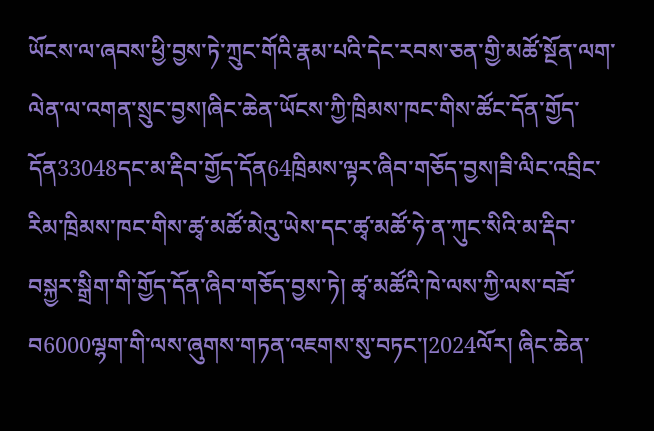ཡོངས་ལ་ཞབས་ཕྱི་བྱས་ཏེ་ཀྲུང་གོའི་རྣམ་པའི་དེང་རབས་ཅན་གྱི་མཚོ་སྔོན་ལག་ལེན་ལ་འགན་སྲུང་བྱས།ཞིང་ཆེན་ཡོངས་ཀྱི་ཁྲིམས་ཁང་གིས་ཚོང་དོན་གྱོད་དོན33048དང་མ་རྡིབ་གྱོད་དོན64ཁྲིམས་ལྟར་ཞིབ་གཅོད་བྱས།ཟི་ལིང་འབྲིང་རིམ་ཁྲིམས་ཁང་གིས་ཚྭ་མཚོ་མེའུ་ཡེས་དང་ཚྭ་མཚོ་ཧེ་ན་ཀུང་སིའི་མ་རྡིབ་བསྐྱར་སྒྲིག་གི་གྱོད་དོན་ཞིབ་གཅོད་བྱས་ཏེ། ཚྭ་མཚོའི་ཁེ་ལས་ཀྱི་ལས་བཟོ་བ6000ལྷག་གི་ལས་ཞུགས་གཏན་འཇགས་སུ་བཏང་།2024ལོར། ཞིང་ཆེན་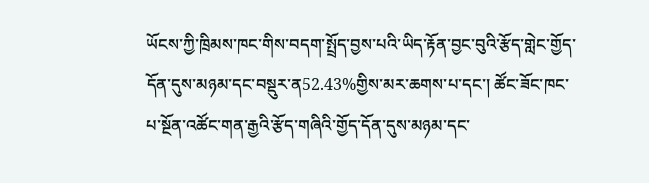ཡོངས་ཀྱི་ཁྲིམས་ཁང་གིས་བདག་སྤྲོད་བྱས་པའི་ཡིད་རྟོན་བྱང་བུའི་རྩོད་གླེང་གྱོད་དོན་དུས་མཉམ་དང་བསྡུར་ན52.43%གྱིས་མར་ཆགས་པ་དང་། ཚོང་ཟོང་ཁང་པ་སྔོན་འཚོང་གན་རྒྱའི་རྩོད་གཞིའི་གྱོད་དོན་དུས་མཉམ་དང་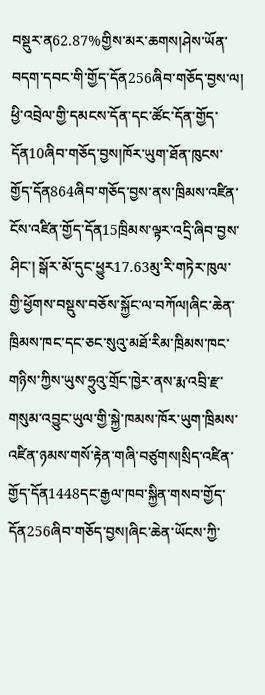བསྡུར་ན62.87%གྱིས་མར་ཆགས།ཤེས་ཡོན་བདག་དབང་གི་གྱོད་དོན256ཞིབ་གཅོད་བྱས་ལ། ཕྱི་འབྲེལ་གྱི་དམངས་དོན་དང་ཚོང་དོན་གྱོད་དོན10ཞིབ་གཅོད་བྱས།ཁོར་ཡུག་ཐོན་ཁུངས་གྱོད་དོན864ཞིབ་གཅོད་བྱས་ནས་ཁྲིམས་འཛིན་ངོས་འཛིན་གྱོད་དོན15ཁྲིམས་ལྟར་འདྲི་ཞིབ་བྱས་ཤིང་། སྒོར་མོ་དུང་ཕྱུར17.63མུ་རི་གཏེར་ཁུལ་གྱི་ཕྱོགས་བསྡུས་བཅོས་སྐྱོང་ལ་བཀོལ།ཞིང་ཆེན་ཁྲིམས་ཁང་དང་ཅང་སུའུ་མཐོ་རིམ་ཁྲིམས་ཁང་གཉིས་ཀྱིས་ཡུས་ཧྲུའུ་གྲོང་ཁྱེར་ནས་རྨ་འབྲི་རྫ་གསུམ་འབྱུང་ཡུལ་གྱི་སྐྱེ་ཁམས་ཁོར་ཡུག་ཁྲིམས་འཛིན་ཉམས་གསོ་རྟེན་གཞི་བཙུགས།སྲིད་འཛིན་གྱོད་དོན1448དང་རྒྱལ་ཁབ་སྐྱིན་གསབ་གྱོད་དོན256ཞིབ་གཅོད་བྱས།ཞིང་ཆེན་ཡོངས་ཀྱི་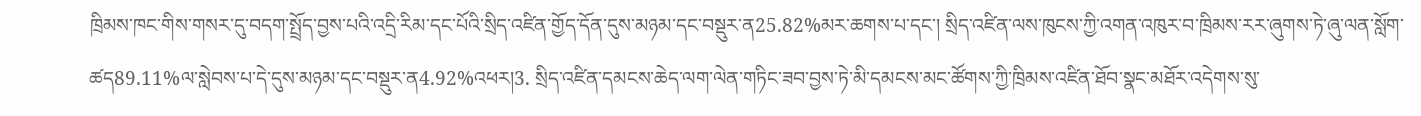ཁྲིམས་ཁང་གིས་གསར་དུ་བདག་སྤྲོད་བྱས་པའི་འདྲི་རིམ་དང་པོའི་སྲིད་འཛིན་གྱོད་དོན་དུས་མཉམ་དང་བསྡུར་ན25.82%མར་ཆགས་པ་དང་། སྲིད་འཛིན་ལས་ཁུངས་ཀྱི་འགན་འཁུར་བ་ཁྲིམས་རར་ཞུགས་ཏེ་ཞུ་ལན་སློག་ཚད89.11%ལ་སླེབས་པ་དེ་དུས་མཉམ་དང་བསྡུར་ན4.92%འཕར།3. སྲིད་འཛིན་དམངས་ཆེད་ལག་ལེན་གཏིང་ཟབ་བྱས་ཏེ་མི་དམངས་མང་ཚོགས་ཀྱི་ཁྲིམས་འཛིན་ཐོབ་སྣང་མཐོར་འདེགས་སུ་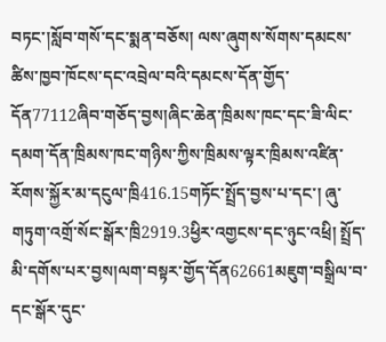བཏང་།སློབ་གསོ་དང་སྨན་བཅོས། ལས་ཞུགས་སོགས་དམངས་ཚིས་ཁྱབ་ཁོངས་དང་འབྲེལ་བའི་དམངས་དོན་གྱོད་དོན77112ཞིབ་གཅོད་བྱས།ཞིང་ཆེན་ཁྲིམས་ཁང་དང་ཟི་ལིང་དམག་དོན་ཁྲིམས་ཁང་གཉིས་ཀྱིས་ཁྲིམས་ལྟར་ཁྲིམས་འཛིན་རོགས་སྐྱོར་མ་དངུལ་ཁྲི416.15གཏོང་སྤྲོད་བྱས་པ་དང་། ཞུ་གཏུག་འགྲོ་སོང་སྒོར་ཁྲི2919.3ཕྱིར་འགྱངས་དང་ཉུང་འཕྲི། སྤྲོད་མི་དགོས་པར་བྱས།ལག་བསྟར་གྱོད་དོན62661མཇུག་བསྒྲིལ་བ་དང་སྒོར་དུང་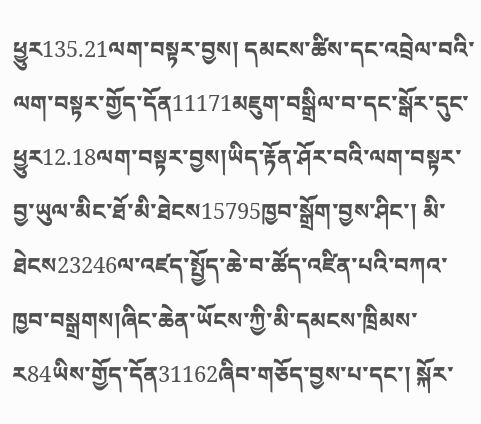ཕྱུར135.21ལག་བསྟར་བྱས། དམངས་ཚིས་དང་འབྲེལ་བའི་ལག་བསྟར་གྱོད་དོན11171མཇུག་བསྒྲིལ་བ་དང་སྒོར་དུང་ཕྱུར12.18ལག་བསྟར་བྱས།ཡིད་རྟོན་ཤོར་བའི་ལག་བསྟར་བྱ་ཡུལ་མིང་ཐོ་མི་ཐེངས15795ཁྱབ་སྒྲོག་བྱས་ཤིང་། མི་ཐེངས23246ལ་འཛད་སྤྱོད་ཆེ་བ་ཚོད་འཛིན་པའི་བཀའ་ཁྱབ་བསྒྲགས།ཞིང་ཆེན་ཡོངས་ཀྱི་མི་དམངས་ཁྲིམས་ར84ཡིས་གྱོད་དོན31162ཞིབ་གཅོད་བྱས་པ་དང་། སྐོར་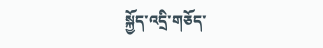སྐྱོད་འདྲི་གཅོད་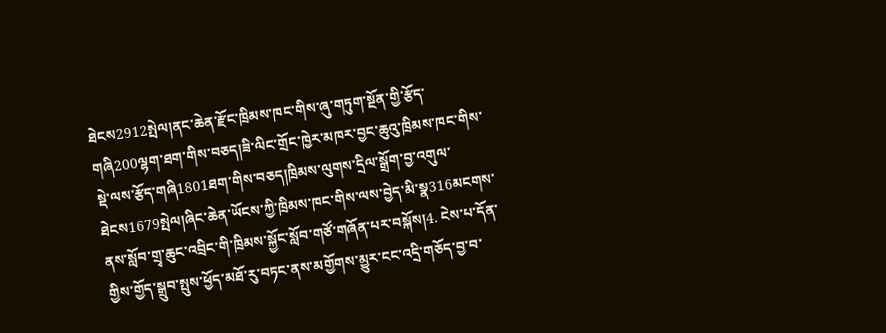ཐེངས2912སྤེལ།ནང་ཆེན་རྫོང་ཁྲིམས་ཁང་གིས་ཞུ་གཏུག་སྔོན་གྱི་རྩོད་གཞི200ལྷག་ཐག་གིས་བཅད།ཟི་ལིང་གྲོང་ཁྱེར་མཁར་བྱང་ཆུའུ་ཁྲིམས་ཁང་གིས་སྡེ་ལས་རྩོད་གཞི1801ཐག་གིས་བཅད།ཁྲིམས་ལུགས་དྲིལ་སྒྲོག་བྱ་འགུལ་ཐེངས1679སྤེལ།ཞིང་ཆེན་ཡོངས་ཀྱི་ཁྲིམས་ཁང་གིས་ལས་བྱེད་མི་སྣ316མངགས་ནས་སློབ་གྲྭ་ཆུང་འབྲིང་གི་ཁྲིམས་སྐྱོང་སློབ་གཙོ་གཞོན་པར་བསྐོས།4. ངེས་པ་དོན་གྱིས་གྱོད་སྒྲུབ་སྤུས་ཕྱོད་མཐོ་རུ་བཏང་ནས་མགྱོགས་མྱུར་ངང་འདྲི་གཅོད་བྱ་བ་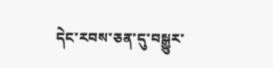དེང་རབས་ཅན་དུ་བསྒྱུར་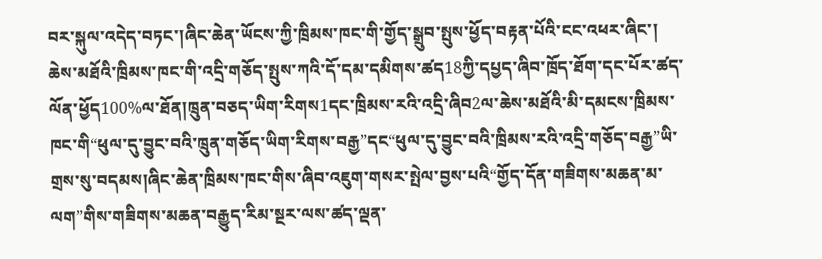བར་སྐུལ་འདེད་བཏང་།ཞིང་ཆེན་ཡོངས་ཀྱི་ཁྲིམས་ཁང་གི་གྱོད་སྒྲུབ་སྤུས་ཕྱོད་བརྟན་པོའི་ངང་འཕར་ཞིང་། ཆེས་མཐོའི་ཁྲིམས་ཁང་གི་འདྲི་གཅོད་སྤུས་ཀའི་དོ་དམ་དམིགས་ཚད18ཀྱི་དཔྱད་ཞིབ་ཁྲོད་ཐོག་དང་པོར་ཚད་ལོན་ཕྱོད100%ལ་ཐོན།ཁྲུན་བཅད་ཡིག་རིགས1དང་ཁྲིམས་རའི་འདྲི་ཞིབ2ལ་ཆེས་མཐོའི་མི་དམངས་ཁྲིམས་ཁང་གི“ཕུལ་དུ་བྱུང་བའི་ཁྲུན་གཅོད་ཡིག་རིགས་བརྒྱ”དང“ཕུལ་དུ་བྱུང་བའི་ཁྲིམས་རའི་འདྲི་གཅོད་བརྒྱ”ཡི་གྲས་སུ་བདམས།ཞིང་ཆེན་ཁྲིམས་ཁང་གིས་ཞིབ་འཇུག་གསར་སྤེལ་བྱས་པའི“གྱོད་དོན་གཟིགས་མཆན་མ་ལག”གིས་གཟིགས་མཆན་བརྒྱུད་རིམ་སྔར་ལས་ཚད་ལྡན་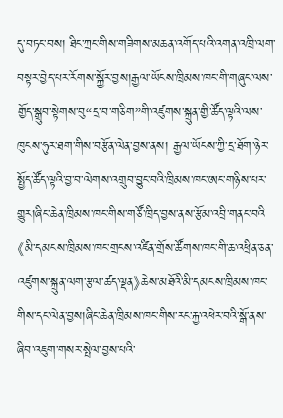དུ་བཏང་བས། ཐིང་ཀྲང་གིས་གཟིགས་མཆན་འགོད་པའི་འགན་འཁྲི་ལག་བསྟར་བྱེད་པར་རོགས་སྐྱོར་བྱས།རྒྱལ་ཡོངས་ཁྲིམས་ཁང་གི་གཞུང་ལས་གྱོད་སྒྲུབ་སྟེགས་བུ“དྲ་བ་གཅིག”གི་འཛུགས་སྐྲུན་གྱི་ཚོད་ལྟའི་ལས་ཁུངས་ཧུར་ཐག་གིས་བརྩོན་ལེན་བྱས་ནས། རྒྱལ་ཡོངས་ཀྱི་དྲ་ཐོག་ཉེར་སྤྱོད་ཚོད་ལྟའི་བྱ་བ་ལེགས་འགྲུབ་བྱུང་བའི་ཁྲིམས་ཁང་ཨང་གཉིས་པར་གྱུར།ཞིང་ཆེན་ཁྲིམས་ཁང་གིས་གཙོ་ཁྲིད་བྱས་ནས་རྩོམ་འབྲི་གནང་བའི《མི་དམངས་ཁྲིམས་ཁང་གྲངས་འཛིན་གྲོས་ཚོགས་ཁང་གི་ཆ་འཕྲིན་ཅན་འཛུགས་སྐྲུན་ལག་རྩལ་ཚད་ལྡན》ཆེས་མཐོའི་མི་དམངས་ཁྲིམས་ཁང་གིས་དང་ལེན་བྱས།ཞིང་ཆེན་ཁྲིམས་ཁང་གིས་རང་རྐྱ་འཕེར་བའི་སྒོ་ནས་ཞིབ་འཇུག་གསར་སྤེལ་བྱས་པའི་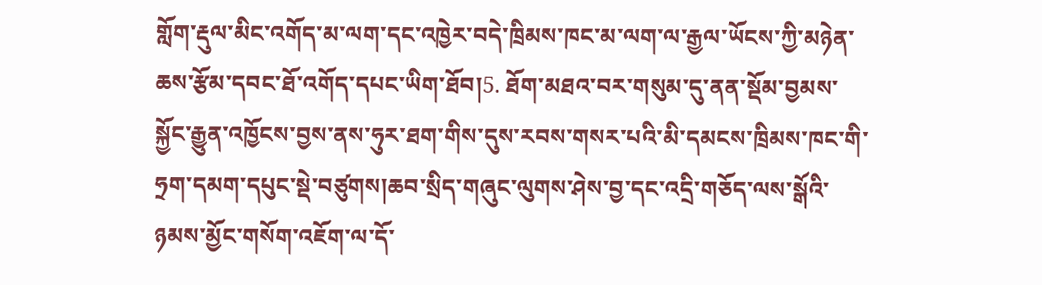གློག་རྡུལ་མིང་འགོད་མ་ལག་དང་འཁྱེར་བདེ་ཁྲིམས་ཁང་མ་ལག་ལ་རྒྱལ་ཡོངས་ཀྱི་མཉེན་ཆས་རྩོམ་དབང་ཐོ་འགོད་དཔང་ཡིག་ཐོབ།5. ཐོག་མཐའ་བར་གསུམ་དུ་ནན་སྡོམ་བྱམས་སྐྱོང་རྒྱུན་འཁྱོངས་བྱས་ནས་ཧུར་ཐག་གིས་དུས་རབས་གསར་པའི་མི་དམངས་ཁྲིམས་ཁང་གི་ཧྲག་དམག་དཔུང་སྡེ་བཙུགས།ཆབ་སྲིད་གཞུང་ལུགས་ཤེས་བྱ་དང་འདྲི་གཅོད་ལས་སྒོའི་ཉམས་མྱོང་གསོག་འཇོག་ལ་དོ་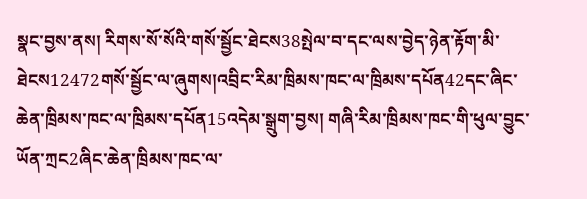སྣང་བྱས་ནས། རིགས་སོ་སོའི་གསོ་སྦྱོང་ཐེངས38སྤེལ་བ་དང་ལས་བྱེད་ཉེན་རྟོག་མི་ཐེངས12472གསོ་སྦྱོང་ལ་ཞུགས།འབྲིང་རིམ་ཁྲིམས་ཁང་ལ་ཁྲིམས་དཔོན42དང་ཞིང་ཆེན་ཁྲིམས་ཁང་ལ་ཁྲིམས་དཔོན15འདེམ་སྒྲུག་བྱས། གཞི་རིམ་ཁྲིམས་ཁང་གི་ཕུལ་བྱུང་ཡོན་ཀྲང2ཞིང་ཆེན་ཁྲིམས་ཁང་ལ་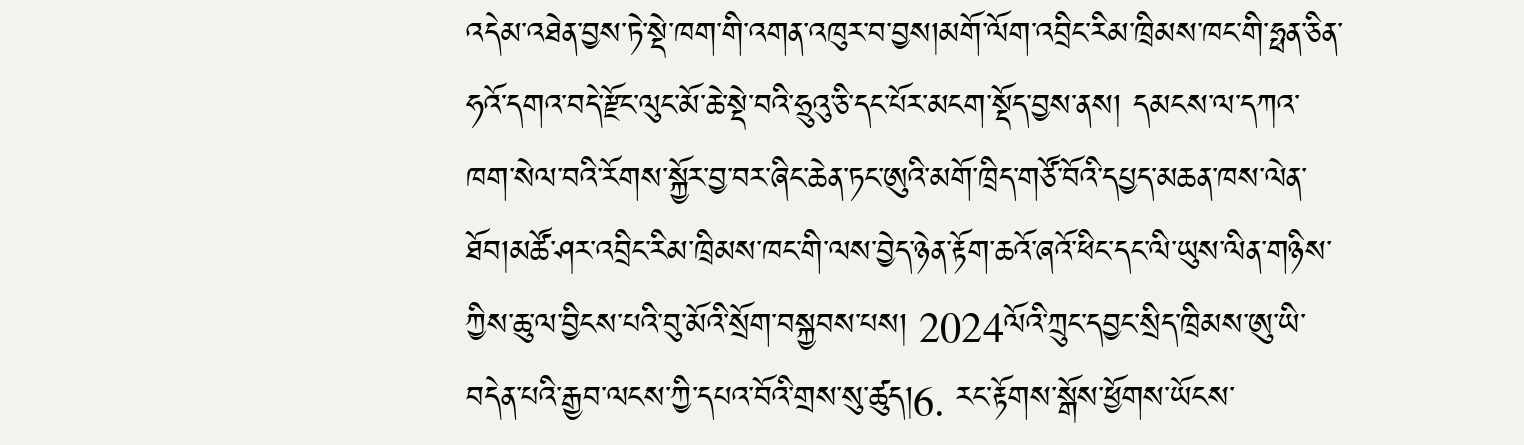འདེམ་འཐེན་བྱས་ཏེ་སྡེ་ཁག་གི་འགན་འཁུར་བ་བྱས།མགོ་ལོག་འབྲིང་རིམ་ཁྲིམས་ཁང་གི་ཧྥན་ཅིན་ཧའོ་དགའ་བདེ་རྫོང་ལུང་མོ་ཆེ་སྡེ་བའི་ཧྲུའུ་ཅི་དང་པོར་མངག་སྡོད་བྱས་ནས། དམངས་ལ་དཀའ་ཁག་སེལ་བའི་རོགས་སྐྱོར་བྱ་བར་ཞིང་ཆེན་ཏང་ཨུའི་མགོ་ཁྲིད་གཙོ་བོའི་དཔྱད་མཆན་ཁས་ལེན་ཐོབ།མཚོ་ཤར་འབྲིང་རིམ་ཁྲིམས་ཁང་གི་ལས་བྱེད་ཉེན་རྟོག་ཆའོ་ཞའོ་ཕིང་དང་ལི་ཡུས་ལིན་གཉིས་ཀྱིས་ཆུ་ལ་བྱིངས་པའི་བུ་མོའི་སྲོག་བསྐྱབས་པས། 2024ལོའི་ཀྲུང་དབྱང་སྲིད་ཁྲིམས་ཨུ་ཡི་བདེན་པའི་རྒྱབ་ལངས་ཀྱི་དཔའ་བོའི་གྲས་སུ་ཚུད།6. རང་རྟོགས་སྒོས་ཕྱོགས་ཡོངས་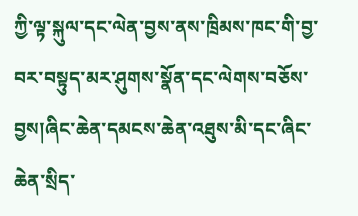ཀྱི་ལྟ་སྐུལ་དང་ལེན་བྱས་ནས་ཁྲིམས་ཁང་གི་བྱ་བར་བསྟུད་མར་ཤུགས་སྣོན་དང་ལེགས་བཅོས་བྱས།ཞིང་ཆེན་དམངས་ཆེན་འཐུས་མི་དང་ཞིང་ཆེན་སྲིད་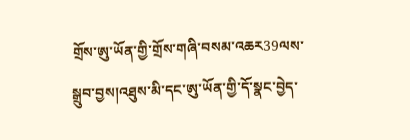གྲོས་ཨུ་ཡོན་གྱི་གྲོས་གཞི་བསམ་འཆར39ལས་སྒྲུབ་བྱས།འཐུས་མི་དང་ཨུ་ཡོན་གྱི་དོ་སྣང་བྱེད་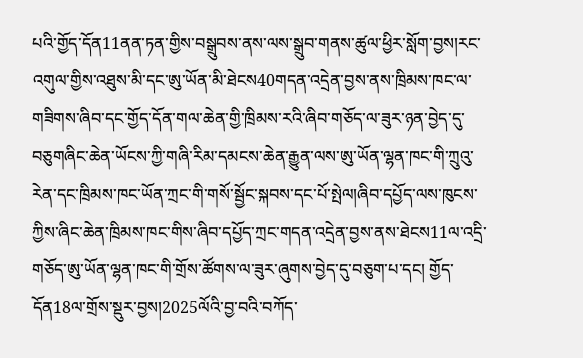པའི་གྱོད་དོན11ནན་ཏན་གྱིས་བསྒྲུབས་ནས་ལས་སྒྲུབ་གནས་ཚུལ་ཕྱིར་སློག་བྱས།རང་འགུལ་གྱིས་འཐུས་མི་དང་ཨུ་ཡོན་མི་ཐེངས40གདན་འདྲེན་བྱས་ནས་ཁྲིམས་ཁང་ལ་གཟིགས་ཞིབ་དང་གྱོད་དོན་གལ་ཆེན་གྱི་ཁྲིམས་རའི་ཞིབ་གཅོད་ལ་ཟུར་ཉན་བྱེད་དུ་བཅུགཞིང་ཆེན་ཡོངས་ཀྱི་གཞི་རིམ་དམངས་ཆེན་རྒྱུན་ལས་ཨུ་ཡོན་ལྷན་ཁང་གི་ཀྲུའུ་རེན་དང་ཁྲིམས་ཁང་ཡོན་ཀྲང་གི་གསོ་སྦྱོང་སྐབས་དང་པོ་སྤེལ།ཞིབ་དཔྱོད་ལས་ཁུངས་ཀྱིས་ཞིང་ཆེན་ཁྲིམས་ཁང་གིས་ཞིབ་དཔྱོད་ཀྲང་གདན་འདྲེན་བྱས་ནས་ཐེངས11ལ་འདྲི་གཅོད་ཨུ་ཡོན་ལྷན་ཁང་གི་གྲོས་ཚོགས་ལ་ཟུར་ཞུགས་བྱེད་དུ་བཅུག་པ་དང། གྱོད་དོན18ལ་གྲོས་སྡུར་བྱས།2025ལོའི་བྱ་བའི་བཀོད་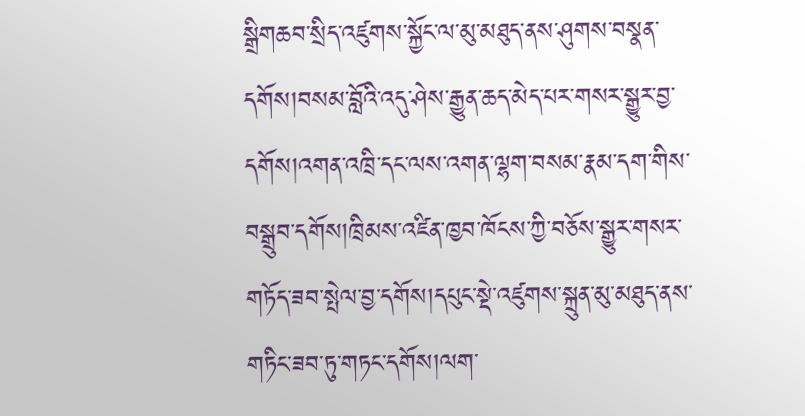སྒྲིགཆབ་སྲིད་འཛུགས་སྐྱོང་ལ་མུ་མཐུད་ནས་ཤུགས་བསྣན་དགོས།བསམ་བློའི་འདུ་ཤེས་རྒྱུན་ཆད་མེད་པར་གསར་སྒྱུར་བྱ་དགོས།འགན་འཁྲི་དང་ལས་འགན་ལྷག་བསམ་རྣམ་དག་གིས་བསྒྲུབ་དགོས།ཁྲིམས་འཛིན་ཁྱབ་ཁོངས་ཀྱི་བཅོས་སྒྱུར་གསར་གཏོད་ཟབ་སྤེལ་བྱ་དགོས།དཔུང་སྡེ་འཛུགས་སྐྲུན་མུ་མཐུད་ནས་གཏིང་ཟབ་ཏུ་གཏང་དགོས།ལག་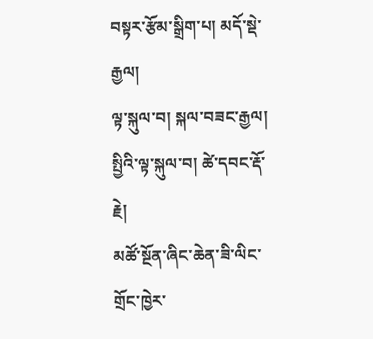བསྟར་རྩོམ་སྒྲིག་པ། མདོ་སྡེ་རྒྱལ།
ལྟ་སྐུལ་བ། སྐལ་བཟང་རྒྱལ།
སྤྱིའི་ལྟ་སྐུལ་བ། ཚེ་དབང་རྡོ་རྗེ།
མཚོ་སྔོན་ཞིང་ཆེན་ཟི་ལིང་གྲོང་ཁྱེར་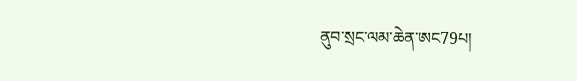ནུབ་སྲང་ལམ་ཆེན་ཨང79པ།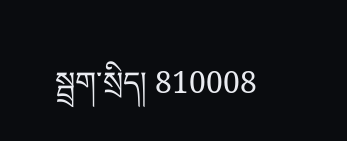སྦྲག་སྲིད། 810008